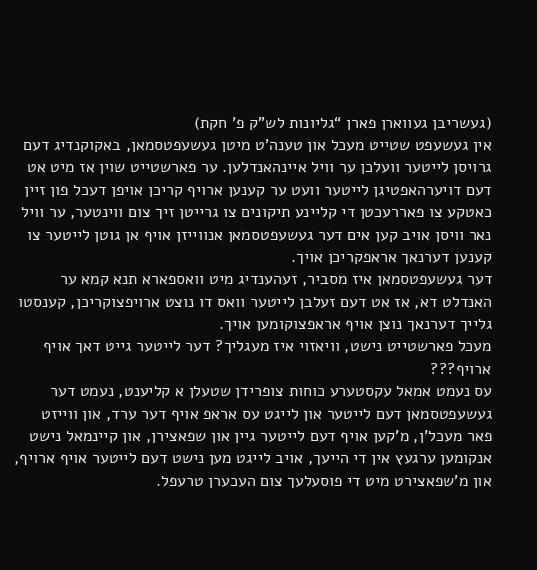(געשריבן געווארן פארן “גליונות לש”ק פ’ חקת)
אין געשעפט שטייט מעכל און טענה’ט מיטן געשעפטסמאן, באקוקנדיג דעם גרויסן לייטער וועלכן ער וויל איינהאנדלען. ער פארשטייט שוין אז מיט אט דעם דויערהאפטיגן לייטער וועט ער קענען ארויף קריכן אויפן דעכל פון זיין כאטקע צו פאררעכטן די קליינע תיקונים צו גרייטן זיך צום ווינטער, ער וויל נאר וויסן אויב קען אים דער געשעפטסמאן אנווייזן אויף אן גוטן לייטער צו קענען דערנאך אראפקריכן אויך.
דער געשעפטסמאן איז מסביר, זעהענדיג מיט וואספארא תנא קמא ער האנדלט דא, אז אט דעם זעלבן לייטער וואס דו נוצט ארויפצוקריכן, קענסטו גלייך דערנאך נוצן אויף אראפצוקומען אויך.
מעכל פארשטייט נישט, וויאזוי איז מעגליך? דער לייטער גייט דאך אויף ארויף???
עס נעמט אמאל עקסטערע כוחות צופרידן שטעלן א קליענט, נעמט דער געשעפטסמאן דעם לייטער און לייגט עס אראפ אויף דער ערד, און ווייזט פאר מעכל’ן, מ’קען אויף דעם לייטער גיין און שפאצירן, און קיינמאל נישט אנקומען ערגעץ אין די הייעך, אויב לייגט מען נישט דעם לייטער אויף ארויף, און מ’שפאצירט מיט די פוסעלעך צום העכערן טרעפל.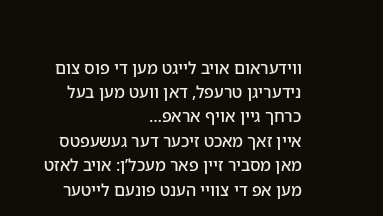ווידעראום אויב לייגט מען די פוס צום נידעריגן טרעפל, דאן וועט מען בעל כרחך גיין אויף אראפ…
איין זאך מאכט זיכער דער געשעפטס מאן מסביר זיין פאר מעכל’ן: אויב לאזט מען אפ די צוויי הענט פונעם לייטער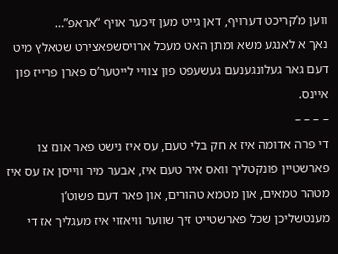ווען מ’קריכט דערויף, דאן גייט מען זיכער אויף “אראפ”…
נאך א לאנגע משא ומתן האט מעכל ארויסשפאצירט שטאלץ מיט דעם גאר געלונגענעם געשעפט פון צוויי לייטער’ס פארן פרייז פון איינס.
– – – –
די פרה אדומה איז א חק בלי טעם, עס איז נישט פאר אונז צו פארשטיין פונקטליך וואס איר טעם איז, אבער מיר ווייסן אז עס איז מטהר טמאים, און מטמא טהורים, און פאר דעם פשוט’ן מענטשליכן שכל פארשטייט זיך שווער וויאזוי איז מעגליך אז די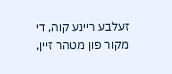זעלבע ריינע קוה, די מקור פון מטהר זיין,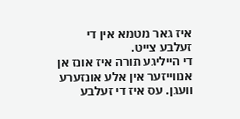איז גאר מטמא אין די זעלבע צייט.
די הייליגע תורה איז אונז אן אנווייזער אין אלע אונזערע וועגן. עס איז די זעלבע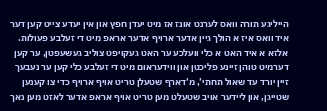הייליגע תורה וואס לערנט אונז אז מיט יעדן חפץ און אין יעדע צייט קען דער איד וואס איז א הולך גיין אדער ארויף אדער אראפ מיט די זעלבע פעולות.
אלזא א איד האט א כלי וועלכע ער האט געקויפט צוליב געשעפטן, ער קען דערמיט טוהן זיינע פליכטן און ווידעראום מיט די זעלבע כלי קען ער נעבעך זיין יורד עד שאול תחתי’, מ’דארף שטעלן טריט אויף ארויף כדי צו קענען שטייגן, און ליידער אויב שטעלט מען טריט אויף אראפ אדער לאזט מען נאך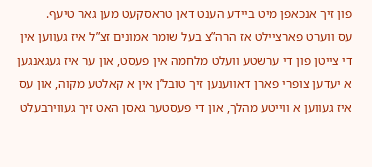פון זיך אנכאפן מיט ביידע הענט דאן טראסקעט מען גאר טיעף.
עס ווערט פארציילט אז הרה”צ בעל שומר אמונים זצ”ל איז געווען אין די צייטן פון די ערשטע וועלט מלחמה אין פעסט, און ער איז געגאנגען א יעדען צופרי פארן דאווענען זיך טובל’ן אין א קאלטע מקוה, און עס איז געווען א ווייטע מהלך, און די פעסטער גאסן האט זיך געווירבעלט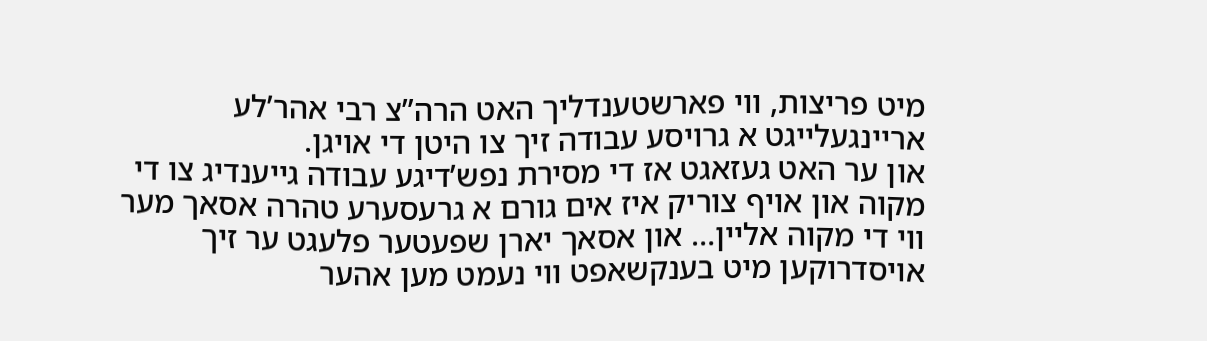מיט פריצות, ווי פארשטענדליך האט הרה”צ רבי אהר’לע אריינגעלייגט א גרויסע עבודה זיך צו היטן די אויגן.
און ער האט געזאגט אז די מסירת נפש’דיגע עבודה גייענדיג צו די מקוה און אויף צוריק איז אים גורם א גרעסערע טהרה אסאך מער ווי די מקוה אליין… און אסאך יארן שפעטער פלעגט ער זיך אויסדרוקען מיט בענקשאפט ווי נעמט מען אהער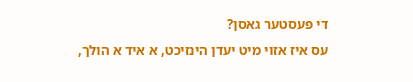די פעסטער גאסן?
עס איז אזוי מיט יעדן הינזיכט, א איד א הולך,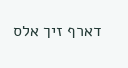דארף זיך אלס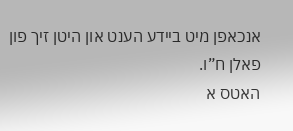אנכאפן מיט ביידע הענט און היטן זיך פון פאלן ח”ו.
האטס א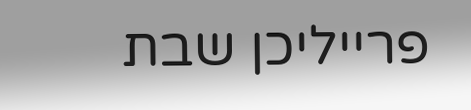פרייליכן שבת